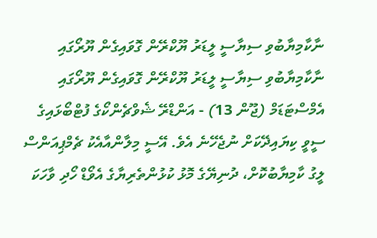ނާކާމިޔާބުވި ސިޔާސީ ލީޑަރު ޔޫކްރޭން ގޮވައިގެން ޔޫރޯގައި
ނާކާމިޔާބުވި ސިޔާސީ ލީޑަރު ޔޫކްރޭން ގޮވައިގެން ޔޫރޯގައި
އެމްސްޓަޑަމް (ޖޫން 13) - އަންޑްރޭ ޝެވްޗެންކޯގެ ފުޓްބޯޅައިގެ ސީވީ ކިޔައިދޭކަށް ނުޖެހޭނެ އެވެ. އޭސީ މިލާންއާއެކު ޗެމްޕިއަންސް ލީގު ކާމިޔާބުކޮށް، ދުނިޔޭގެ މޮޅު ކުޅުންތެރިޔާގެ އެވޯޑް ހޯދި ވާހަކަ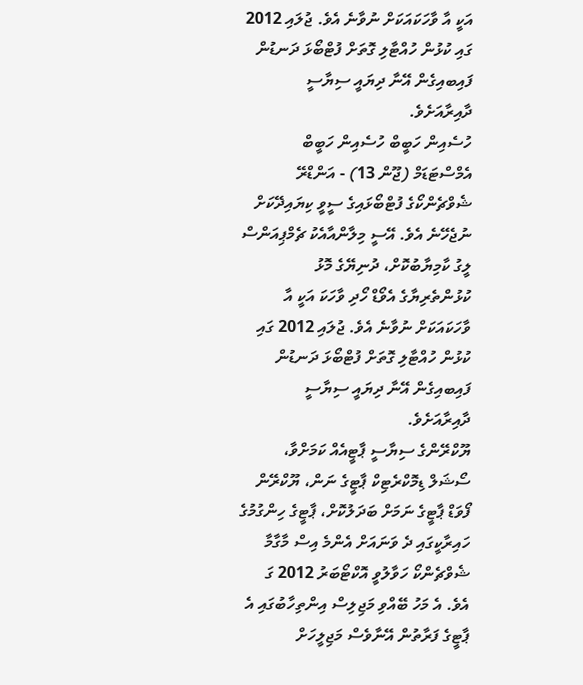އަކީ އާ ވާހަކައަކަށް ނުވާނެ އެވެ. ޖުލައި 2012 ގައި ކުޅުން ހުއްޓާލި ގޮތަށް ފުޓްބޯޅަ ދަނޑުން ފައިބއިގެން އޭނާ ދިޔައީ ސިޔާސީ ދާއިރާއަށެވެ.
ހުސެއިން ހަބީބް ހުސެއިން ހަބީބް
އެމްސްޓަޑަމް (ޖޫން 13) - އަންޑްރޭ ޝެވްޗެންކޯގެ ފުޓްބޯޅައިގެ ސީވީ ކިޔައިދޭކަށް ނުޖެހޭނެ އެވެ. އޭސީ މިލާންއާއެކު ޗެމްޕިއަންސް ލީގު ކާމިޔާބުކޮށް، ދުނިޔޭގެ މޮޅު ކުޅުންތެރިޔާގެ އެވޯޑް ހޯދި ވާހަކަ އަކީ އާ ވާހަކައަކަށް ނުވާނެ އެވެ. ޖުލައި 2012 ގައި ކުޅުން ހުއްޓާލި ގޮތަށް ފުޓްބޯޅަ ދަނޑުން ފައިބއިގެން އޭނާ ދިޔައީ ސިޔާސީ ދާއިރާއަށެވެ.
ޔޫކްރޭންގެ ސިޔާސީ ޕާޓީއެއް ކަމަށްވާ، ސޯޝަލް ޑިމޮކްރެޓިކް ޕާޓީގެ ނަން، ޔޫކްރޭން ފޯވަޑް ޕާޓީގެ ނަމަށް ބަދަލުކޮށް، ޕާޓީގެ ހިންގުމުގެ ހައިރާކީގައި ދެ ވަނައަށް އެންމެ އިސް މާގާމާ ޝެވްޗެންކޯ ހަވާލުވީ އޮކްޓޯބަރު 2012 ގަ އެވެ. އެ މަހު ބޭއްވި މަޖިލިސް އިންތިހާބުގައި އެ ޕާޓީގެ ފަރާތުން އޭނާވެސް މަޖިލީހަށް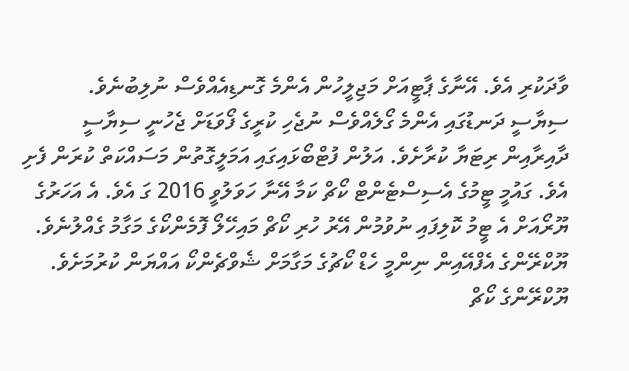ވާދަކުރި އެވެ. އޭނާގެ ޕާޓީއަށް މަޖިލީހުން އެންމެ ގޮނޑިއެއްވެސް ނުލިބުނެވެ.
ސިޔާސީ ދަނޑުގައި އެންމެ ގޯލެއްވެސް ނުޖެހި ކުރީގެ ފޯވަޑަށް ޖެހުނީ ސިޔާސީ ދާއިރާއިން ރިޓަޔާ ކުރާށެވެ. އަލުން ފުޓްބޯޅައިގައި އަމަލީގޮތުން މަސައްކަތް ކުރަން ފެށި އެވެ. ގައުމީ ޓީމުގެ އެސިސްޓެންޓް ކޯޗް ކަމާ އޭނާ ހަވަލުވީ 2016 ގަ އެވެ. އެ އަހަރުގެ ޔޫރޯއަށް އެ ޓީމު ކޮލިފައި ނުވުމުން އޭރު ހުރި ކޯޗް މައިހޭލޯ ފޮމެންކޯގެ މަގާމު ގެއްލުނެވެ. ޔޫކްރޭންގެ އެފްއޭއިން ނިންމީ ހެޑް ކޯޗުގެ މަގާމަށް ޝެވްޗެންކޯ އައްޔަން ކުރުމަށެވެ.
ޔޫކްރޭންގެ ކޯޗް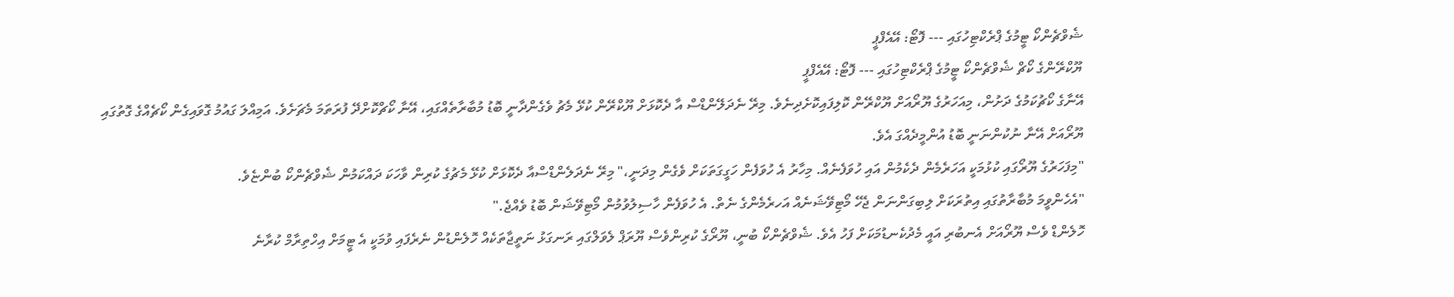ޝެވްޗެންކޯ ޓީމުގެ ޕްރެކްޓިހުގައި --- ފޮޓޯ: އޭއެފްޕީ
ޔޫކްރޭންގެ ކޯޗް ޝެވްޗެންކޯ ޓީމުގެ ޕްރެކްޓިހުގައި --- ފޮޓޯ: އޭއެފްޕީ
އޭނާގެ ކޯޗުކަމުގެ ދަށުން، މިއަހަރުގެ ޔޫރޯއަށް ޔޫކްރޭން ކޮލިފައިކޮށެދިނެވެ. މިރޭ ނެދަލޭންޑްސް އާ ދެކޮޅަށް ޔޫކްރޭން ކުޅޭ މެޗު ވެގެންދާނީ ބޮޑު މުބާރާތެއްގައި، އޭނާ ކޯޗްކޮށްދޭ ފުރަތަމަ މެޗަށެވެ. އަމިއްލަ ގައުމު ގޮވައިގެން ކޯޗެއްގެ ގޮތުގައި ޔޫރޯއަށް އޭނާ ނުކުންނަނީ ބޮޑު އުންމީދެއްގަ އެވެ.
"މިފަހަރުގެ ޔޫރޯގައި ކުޅުމަކީ އަހަރެމެން ދެކެމުން އައި ހުވަފެނެއް. މިހާރު އެ ހުވަފެން ހަގީގަތަކަށް ވެގެން މިދަނީ،" މިރޭ ނެދަލެންޑްސްއާ ދެކޮޅަށް ކުޅޭ މެޗުގެ ކުރިން ވާހަކަ ދައްކަމުން ޝެވްޗެންކޯ ބުންޏެވެ.
"އެހެންވީމަ މުބާރާތުގައި އިތުރަކަށް ލިބިގަންނަން ޖެހޭ މޯޓިވޭޝަނެއް އަހރެމެންގެ ނެތް. އެ ހުވަފެން ހާސިލުވުމުން މޯޓިވޭޝަން ބޮޑު ވެއްޖެ."
ހޮލެންޑް ވެސް ޔޫރޯއަށް އެނބުރި އައީ މެދުކެނޑުމަކަށް ފަހު އެވެ. ޝެވްޗެންކޯ ބުނީ، ޔޫރޯގެ ކުރިންވެސް ޔޫރަޕް ލެވަލްގައި ރަނގަޅު ނަތީޖާތަކެއް ހޮލެންޑުން ނެރެފައި ވުމަކީ އެ ޓީމަށް އިހްތިރާމް ކުރާނެ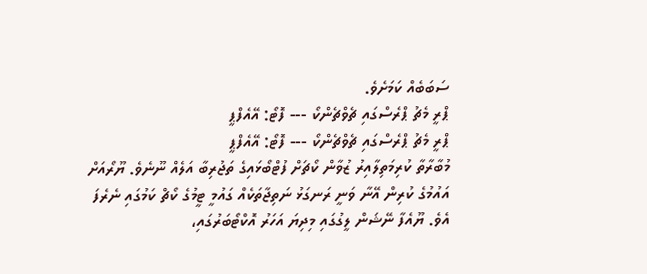ސަބަބެއް ކަމަށެވެ.
ޕްރީ މެޗު ޕްރެސްގައި ޗެވްޗެންކޯ --- ފޮޓޯ: އޭއެފްޕީ
ޕްރީ މެޗު ޕްރެސްގައި ޗެވްޗެންކޯ --- ފޮޓޯ: އޭއެފްޕީ
މުބާރާތާ ކުރިމަތިލާއިރު ޒުވާން ކޯޗަށް ފުޓްބޯޅައިގެ ތަޖުރިބާ އަލެއް ނޫނެވެ. ޔޫރޯއަށް އައުމުގެ ކުރިން އޭނާ ވަނީ ރަނގަޅު ނަތިޖާތަކެއް ގައުމީ ޓީމުގެ ކޯޗް ކަމުގައި ނެރެފަ އެވެ. ޔޫއެފާ ނޭޝަން ލީގުގައި މިދިޔަ އަހަރު އޮކްޓޯބަރުގައި،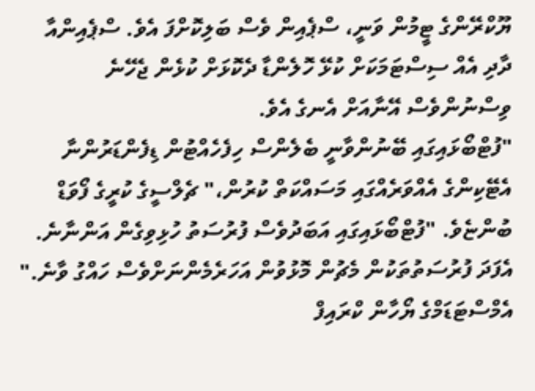ޔޫކްރޭންގެ ޓީމުން ވަނީ، ސްޕެއިން ވެސް ބަލިކޮށްފަ އެވެ. ސްޕެއިންއާ ދާދި އެއް ސިސްޓަމަކަށް ކުޅޭ ހޮލެންޑާ ދެކޮޅަށް ކުޅެން ޖެހޭނެ ވިސްނުންވެސް އޭނާއަށް އެނގެ އެވެ.
"ފުޓްބޯޅައިގައި ބޭނުންވާނީ ބެލެންސް ހިފެހެއްޓުން ޑިފެންޑަރުންނާ އެޓޭކިންގެ އެއްވަރެއްގައި މަސައްކަތް ކުރުން،" ޗެލްސީގެ ކުރީގެ ފޯވަޑް ބުންޏެވެ. "ފުޓްބޯޅައިގައި އަބަދުވެސް ފުރުސަތު ހުޅިވިގެން އަންނާނެ. އެފަދަ ފުރުސަތުތަކުން މެޗުން މޮޅުވުން އަހަރެމެންނަށްވެސް ހައްގު ވާނެ."
އެމްސްޓަޑަމްގެ ޔޯހާން ކްރައިފް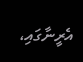އެރީނާގައި،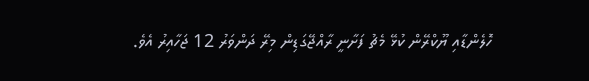ހޮލެންޑާއި ޔޫކްރޭން ކުޅޭ މެޗު ފަށާނީ ރާއްޖޭގަޑިން މިރޭ ދަންވަރު 12 ޖަހާއިރު އެވެ.